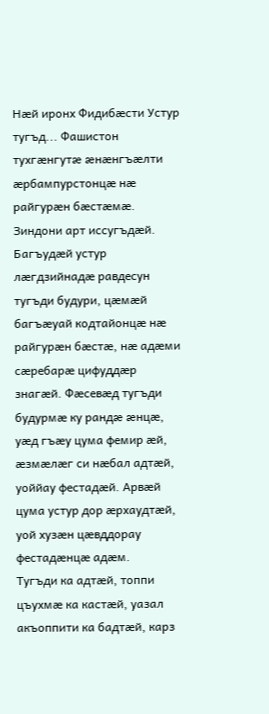Нæй иронх Фидибæсти Устур тугъд... Фашистон тухгæнгутæ æнæнгъæлти æрбампурстонцæ нæ райгурæн бæстæмæ. Зиндони арт иссугъдæй. Багъудæй устур лæгдзийнадæ равдесун тугъди будури, цæмæй багъæуай кодтайонцæ нæ райгурæн бæстæ, нæ адæми сæребарæ цифуддæр знагæй. Фæсевæд тугъди будурмæ ку рандæ æнцæ, уæд гъæу цума фемир æй, æзмæлæг си нæбал адтæй, уоййау фестадæй. Арвæй цума устур дор æрхаудтæй, уой хузæн цæвддорау фестадæнцæ адæм.
Тугъди ка адтæй, топпи цъухмæ ка кастæй, уазал акъоппити ка бадтæй, карз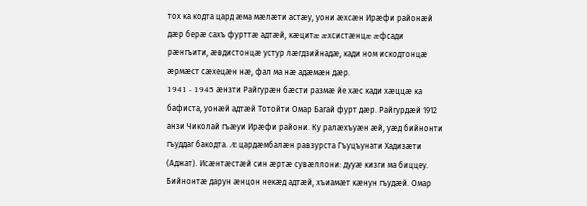тох ка кодта цард æма мæлæти астæу, уони æхсæн Ирӕфи районӕй дæр берæ сахъ фурттæ адтæй, кæцитæ æхсистæнцæ æфсади рæнгъити, æвдистонцæ устур лæгдзийнадæ, кади ном искодтонцæ æрмæст сæхецæн нæ, фал ма нæ адæмæн дæр.
1941 - 1945 æнзти Райгурæн бæсти размæ йе хæс кади хæццæ ка бафиста, уонæй адтæй Тотойти Омар Багай фурт дӕр. Райгурдæй 1912 анзи Чиколай гъæуи Ирæфи райони. Ку ралæхъуæн æй, уæд бийнонти гъуддаг бакодта. Æ цардæмбалæн равзурста Гъуцъунати Хадизæти (Аджат). Исæнтæстæй син æртæ сувæллони: дууæ кизги ма биццеу. Бийнонтæ дарун æнцон некæд адтæй, хъиамæт кæнун гъудæй. Омар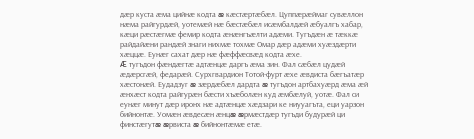дæр куста æма цийнæ кодта æ кæстæртæбæл. Цуппæрæймаг сувæллон нæма райгурдæй, уотемæй нæ бæстæбæл исæмбалдæй æбуалгъ хабар, кæци рæстæгмæ фемир кодта æнæнгъæлти адæми. Тугъдӕн ӕ тӕккӕ райдайӕни рандӕй знаги нихмӕ тохмӕ Омар дæр адæми хуæздæрти хæццæ. Еунæг сахат дæр нæ фæффæсвæд кодта æхе.
Æ тугъдон фæндæгтæ адтæнцæ даргъ æма зин. Фал сӕбӕл цудӕй ӕдӕрсгӕй, федарӕй. Сурхгвардион Тотой-фурт æхе ӕвдиста бӕгъатӕр хӕстонӕй. Еудадзуг æ зæрдæбæл дардта æ тугъдон артбахуæрд æма æй æнхæст кодта райгурæн бæсти хъæболæн куд æмбæлуй, уотæ. Фал си еунæг минут дæр иронх нæ адтæнцæ хæдзари ке ниууагъта, еци уарзон бийнонтæ. Уомæн æвдесæн æнцæ æрмæстдæр тугъди будурæй ци финстæгутæ æрвиста æ бийнонтæмæ етæ.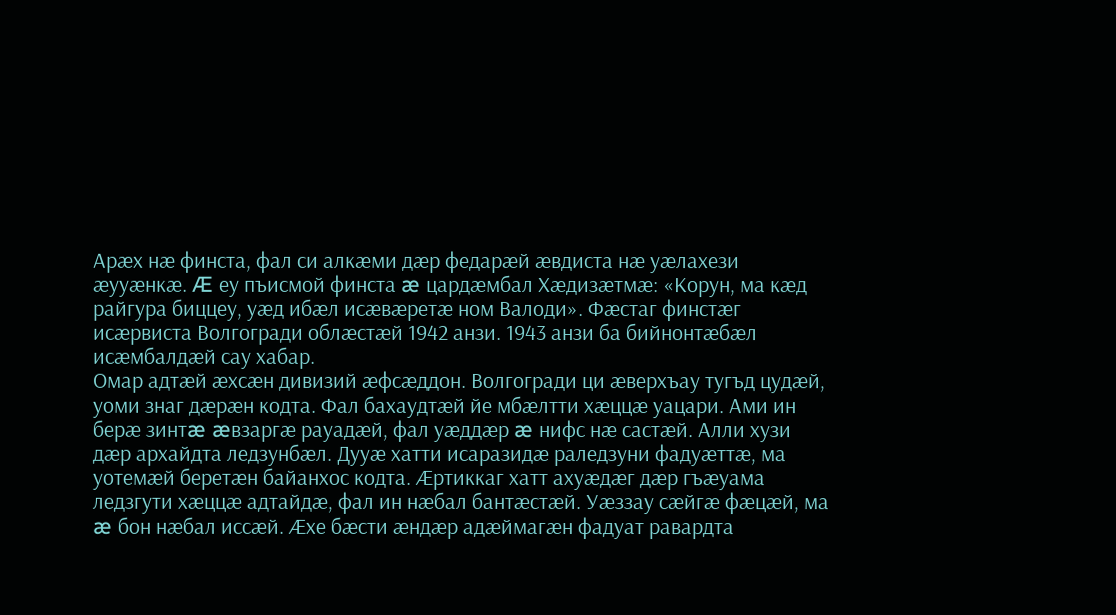Арæх нæ финста, фал си алкæми дæр федарæй æвдиста нæ уæлахези æууæнкæ. Æ еу пъисмой финста æ цардæмбал Хæдизæтмæ: «Корун, ма кæд райгура биццеу, уæд ибæл исæвæретæ ном Валоди». Фæстаг финстæг исæрвиста Волгогради облæстæй 1942 анзи. 1943 анзи ба бийнонтæбæл исæмбалдæй сау хабар.
Омар адтæй æхсæн дивизий æфсæддон. Волгогради ци æверхъау тугъд цудæй, уоми знаг дæрæн кодта. Фал бахаудтæй йе мбæлтти хæццæ уацари. Ами ин берæ зинтæ æвзаргæ рауадæй, фал уæддæр æ нифс нæ састæй. Алли хузи дæр архайдта ледзунбæл. Дууæ хатти исаразидæ раледзуни фадуæттæ, ма уотемæй беретæн байанхос кодта. Æртиккаг хатт ахуæдæг дæр гъæуама ледзгути хæццæ адтайдæ, фал ин нæбал бантæстæй. Уæззау сæйгæ фæцæй, ма æ бон нæбал иссæй. Æхе бæсти æндæр адæймагæн фадуат равардта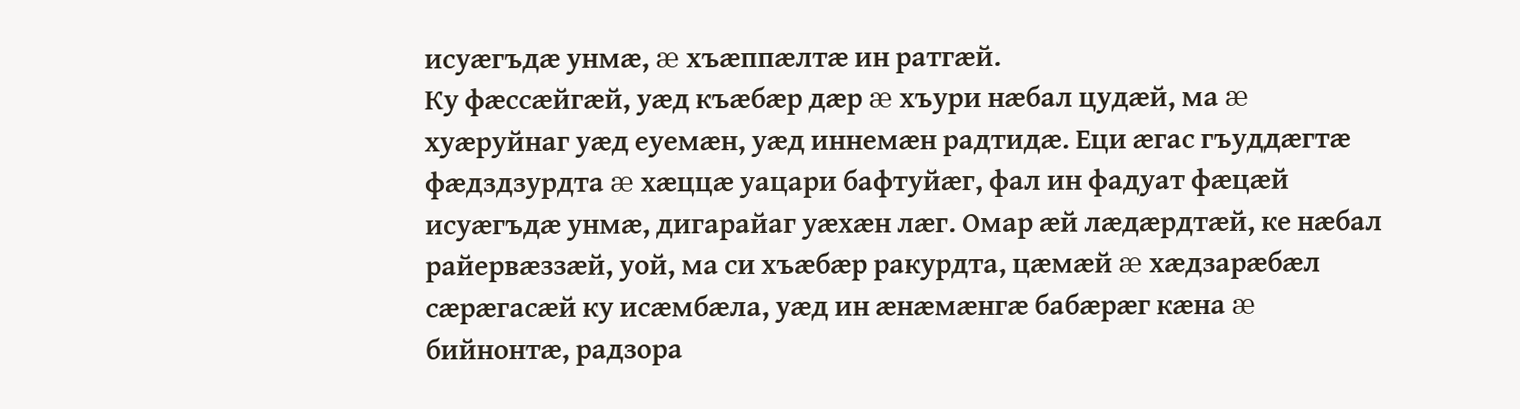исуæгъдæ унмæ, æ хъæппæлтæ ин ратгæй.
Ку фæссæйгæй, уæд къæбæр дæр æ хъури нæбал цудæй, ма æ хуæруйнаг уæд еуемæн, уæд иннемæн радтидæ. Еци æгас гъуддæгтæ фæдздзурдта æ хæццæ уацари бафтуйæг, фал ин фадуат фæцæй исуæгъдæ унмæ, дигарайаг уæхæн лæг. Омар æй лæдæрдтæй, ке нæбал райервæззæй, уой, ма си хъæбæр ракурдта, цæмæй æ хæдзарæбæл сæрæгасæй ку исæмбæла, уæд ин æнæмæнгæ бабæрæг кæна æ бийнонтæ, радзора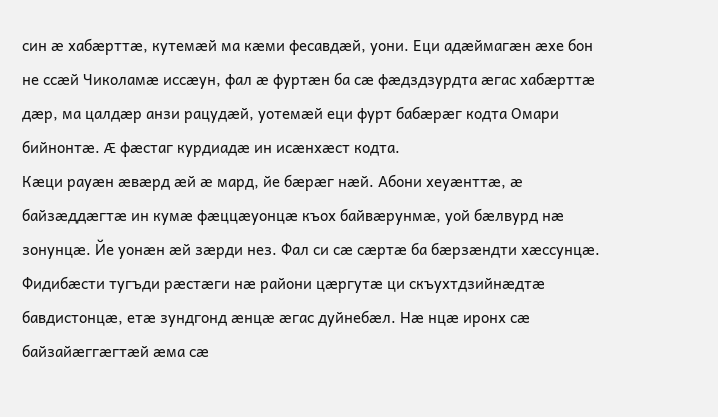син æ хабæрттæ, кутемæй ма кæми фесавдæй, уони. Еци адæймагæн æхе бон не ссæй Чиколамæ иссæун, фал æ фуртæн ба сæ фæдздзурдта æгас хабæрттæ дæр, ма цалдæр анзи рацудæй, уотемæй еци фурт бабæрæг кодта Омари бийнонтæ. Æ фæстаг курдиадæ ин исæнхæст кодта.
Кæци рауæн æвæрд æй æ мард, йе бæрæг нæй. Абони хеуæнттæ, æ байзæддæгтæ ин кумæ фæццæуонцæ къох байвæрунмæ, уой бæлвурд нæ зонунцæ. Йе уонæн æй зæрди нез. Фал си сæ сæртæ ба бæрзæндти хæссунцæ.
Фидибæсти тугъди рæстæги нӕ райони цӕргутӕ ци скъухтдзийнæдтæ бавдистонцæ, етæ зундгонд æнцæ æгас дуйнебæл. Нæ нцæ иронх сæ байзайæггæгтæй æма сæ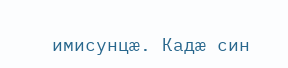имисунцæ. Кадæ син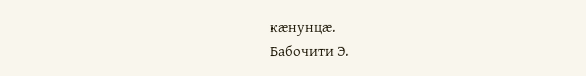кæнунцæ.
Бабочити Э.